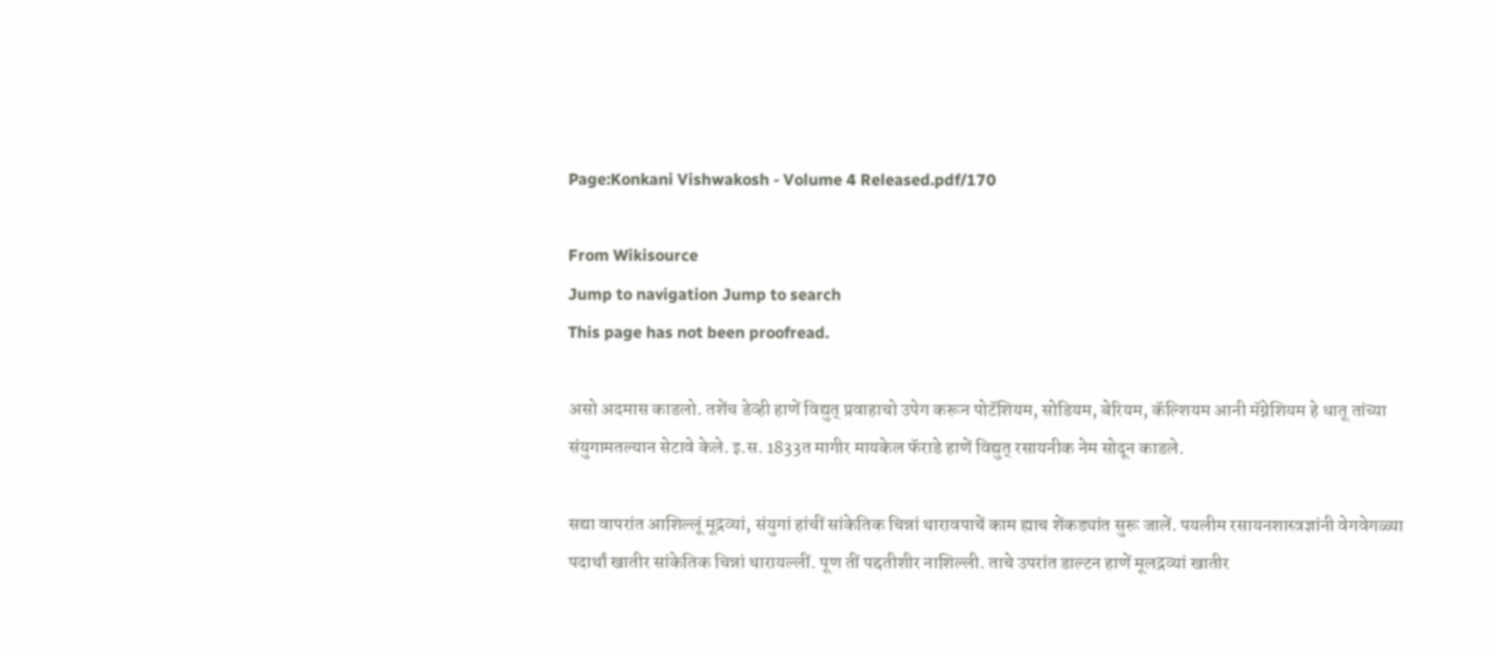Page:Konkani Vishwakosh - Volume 4 Released.pdf/170

From Wikisource
Jump to navigation Jump to search
This page has not been proofread.

असो अदमास काडलो. तशेंच डेव्ही हाणें विद्युत् प्रवाहाचो उपेग करून पोटॅशियम, सोडियम, बेरियम, कॅल्शियम आनी मॅग्नेशियम हे धातू तांच्या संयुगामतल्यान सेटावे केले. इ.स. 1833त मागीर मायकेल फॅराडे हाणें विद्युत् रसायनीक नेम सोदून काडले.

सद्या वापरांत आशिल्लूं मूद्रव्यां, संयुगां हांचीं सांकेतिक चिन्नां थारावपाचें काम ह्याच शेंकड्यांत सुरू जालें. पयलीम रसायनशास्त्रज्ञांनी वेगवेगळ्या पदार्थां खातीर सांकेतिक चिन्नां थारायल्लीं. पूण तीं पद्दतीशीर नाशिल्ली. ताचे उपरांत डाल्टन हाणें मूलद्रव्यां खातीर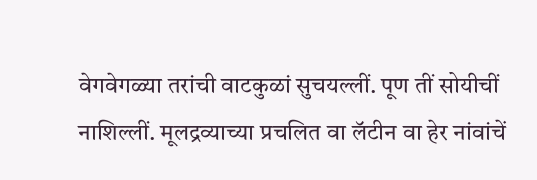वेगवेगळ्या तरांची वाटकुळां सुचयल्लीं. पूण तीं सोयीचीं नाशिल्लीं. मूलद्रव्याच्या प्रचलित वा लॅटीन वा हेर नांवांचें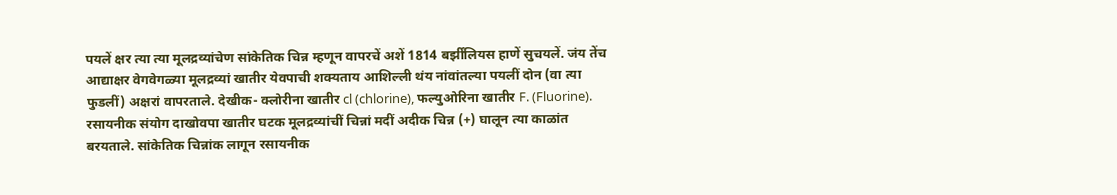पयलें क्षर त्या त्या मूलद्रव्यांचेण सांकेतिक चिन्न म्हणून वापरचें अशें 1814 बर्झीलियस हाणें सुचयलें. जंय तेंच आद्याक्षर वेगवेगळ्या मूलद्रव्यां खातीर येवपाची शक्यताय आशिल्ली थंय नांवांतल्या पयलीं दोन (वा त्या फुडलीं) अक्षरां वापरताले. देखीक- क्लोरीना खातीर cl (chlorine), फल्युओरिना खातीर F. (Fluorine). रसायनीक संयोग दाखोवपा खातीर घटक मूलद्रव्यांचीं चिन्नां मदीं अदीक चिन्न (+) घालून त्या काळांत बरयताले. सांकेतिक चिन्नांक लागून रसायनीक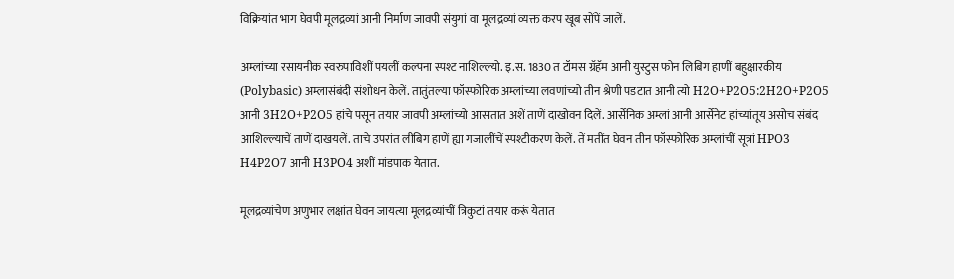विक्रियांत भाग घेवपी मूलद्रव्यां आनी निर्माण जावपी संयुगां वा मूलद्रव्यां व्यक्त करप खूब सोंपें जालें.

अम्लांच्या रसायनीक स्वरुपाविशीं पयलीं कल्पना स्पश्ट नाशिल्ल्यो. इ.स. 1830 त टॉमस ग्रॅहॅम आनी युस्टुस फोन लिबिग हाणीं बहुक्षारकीय (Polybasic) अम्लासंबंदी संशोधन केलें. तातुंतल्या फॉस्फोरिक अम्लांच्या लवणांच्यो तीन श्रेणी पडटात आनी त्यो H2O+P2O5:2H2O+P2O5 आनी 3H2O+P2O5 हांचे पसून तयार जावपी अम्लांच्यो आसतात अशें ताणें दाखोवन दिलें. आर्सेनिक अम्लां आनी आर्सेनेट हांच्यांतूय असोच संबंद आशिल्ल्याचें ताणें दाखयलें. ताचे उपरांत लीबिग हाणें ह्या गजालींचें स्पश्टीकरण केलें. तें मतींत घेवन तीन फॉस्फोरिक अम्लांचीं सूत्रां HPO3 H4P2O7 आनी H3PO4 अशीं मांडपाक येतात.

मूलद्रव्यांचेण अणुभार लक्षांत घेवन जायत्या मूलद्रव्यांचीं त्रिकुटां तयार करूं येतात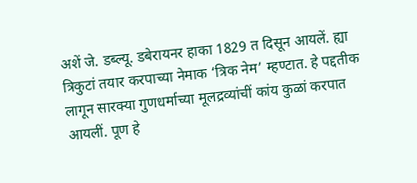अशें जे. डब्ल्यू. डबेरायनर हाका 1829 त दिसून आयलें. ह्या त्रिकुटां तयार करपाच्या नेमाक ‘त्रिक नेम’ म्हण्टात. हे पद्दतीक लागून सारक्या गुणधर्माच्या मूलद्रव्यांचीं कांय कुळां करपात आयलीं. पूण हे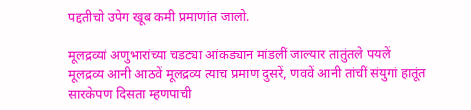पद्दतीचो उपेग खूब कमी प्रमाणांत जालो.

मूलद्रव्यां अणुभारांच्या चडट्या आंकड्यान मांडलीं जाल्यार तातुंतले पयलें मूलद्रव्य आनी आठवें मूलद्रव्य त्याच प्रमाण दुसरें, णववें आनी तांचीं संयुगां हातूंत सारकेपण दिसता म्हणपाची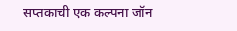सप्तकाची एक कल्पना जॉन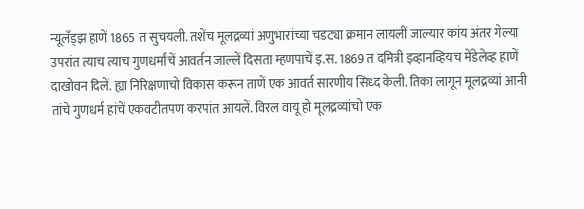न्यूलँड्झ हाणें 1865 त सुचयली. तशेंच मूलद्रव्यां अणुभारांच्या चडट्या क्रमान लायलीं जाल्यार कांय अंतर गेल्या उपरांत त्याच त्याच गुणधर्मांचें आवर्तन जाल्लें दिसता म्हणपाचें इ.स. 1869 त दमित्री इव्हानव्हियच मेंडेलेव्ह हाणें दाखोवन दिलें. ह्या निरिक्षणाचो विकास करून ताणें एक आवर्त सारणीय सिध्द केली. तिका लागून मूलद्रव्यां आनी तांचे गुणधर्म हांचें एकवटीतपण करपांत आयलें. विरल वायू हो मूलद्रव्यांचो एक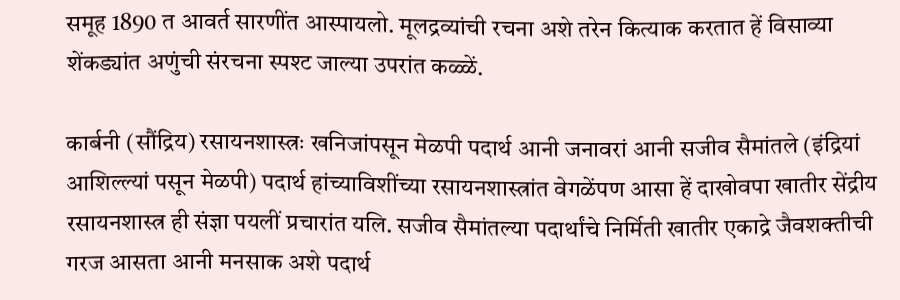समूह 1890 त आवर्त सारणींत आस्पायलो. मूलद्रव्यांची रचना अशे तरेन कित्याक करतात हें विसाव्या शेंकड्यांत अणुंची संरचना स्पश्ट जाल्या उपरांत कळ्ळें.

कार्बनी (सौंद्रिय) रसायनशास्त्रः खनिजांपसून मेळपी पदार्थ आनी जनावरां आनी सजीव सैमांतले (इंद्रियां आशिल्ल्यां पसून मेळपी) पदार्थ हांच्याविशींच्या रसायनशास्त्रांत वेगळेंपण आसा हें दाखोवपा खातीर सेंद्रीय रसायनशास्त्र ही संज्ञा पयलीं प्रचारांत यलि. सजीव सैमांतल्या पदार्थांचे निर्मिती खातीर एकाद्रे जैवशक्तीची गरज आसता आनी मनसाक अशे पदार्थ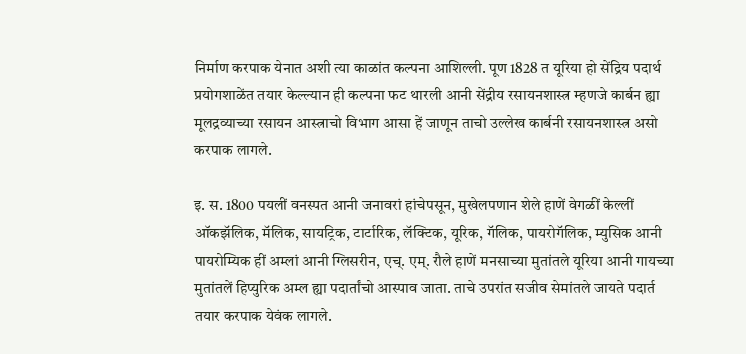निर्माण करपाक येनात अशी त्या काळांत कल्पना आशिल्ली. पूण 1828 त यूरिया हो सेंद्रिय पदार्थ प्रयोगशाळेंत तयार केल्ल्यान ही कल्पना फट थारली आनी सेंद्रीय रसायनशास्त्र म्हणजे कार्बन ह्या मूलद्रव्याच्या रसायन आस्त्राचो विभाग आसा हें जाणून ताचो उल्लेख कार्बनी रसायनशास्त्र असो करपाक लागले.

इ. स. 1800 पयलीं वनस्पत आनी जनावरां हांचेपसून, मुखेलपणान शेले हाणें वेगळीं केल्लीं ऑकझॅलिक, मॅलिक, सायट्रिक, टार्टारिक, लॅक्टिक, यूरिक, गॅलिक, पायरोगॅलिक, म्युसिक आनी पायरोम्यिक हीं अम्लां आनी ग्लिसरीन, एच्. एम्. रौले हाणें मनसाच्या मुतांतले यूरिया आनी गायच्या मुतांतलें हिप्युरिक अम्ल ह्या पदार्तांचो आस्पाव जाता. ताचे उपरांत सजीव सेमांतले जायते पदार्त तयार करपाक येवंक लागले.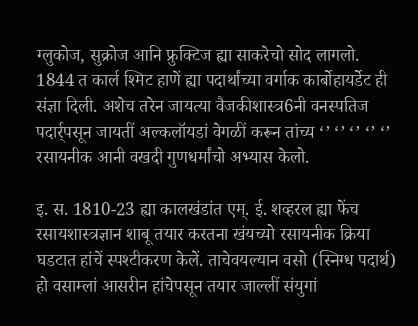ग्लुकोज, सुक्रोज आनि फ्रुक्टिज ह्या साकरेचो सोद लागलो. 1844 त कार्ल श्मिट हाणें ह्या पदार्थांच्या वर्गाक कार्बोहायर्डेट ही संज्ञा दिली. अशेच तरेन जायत्या वैजकीशास्त्र6नी वनस्पतिज पदार्र्पसून जायतीं अल्कलॉयडां वेगळीं करून तांच्य ‘’ ‘’ ‘’ ‘’ ‘’ रसायनीक आनी वखदी गुणधर्मांचो अभ्यास केलो.

इ. स. 1810-23 ह्या कालखंडांत एम्. ई. शव्हरल ह्या फेंच रसायशास्त्रज्ञान शाबू तयार करतना खंयच्यो रसायनीक क्रिया घडटात हांचें स्पश्टीकरण केलें. ताचेवयल्यान वसो (स्निग्ध पदार्थ) हो वसाम्लां आसरीन हांचेपसून तयार जाल्लीं संयुगां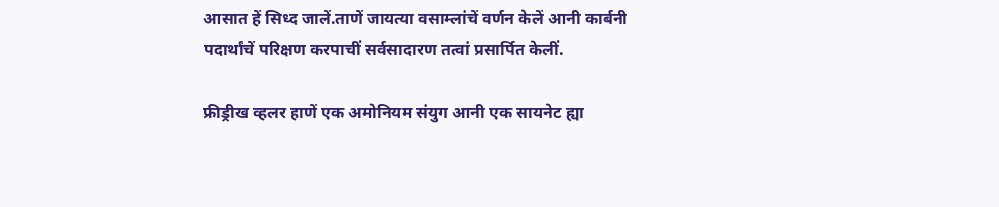आसात हें सिध्द जालें.ताणें जायत्या वसाम्लांचें वर्णन केलें आनी कार्बनी पदार्थांचें परिक्षण करपाचीं सर्वसादारण तत्वां प्रसार्पित केलीं.

फ्रीड्रीख व्हलर हाणें एक अमोनियम संयुग आनी एक सायनेट ह्या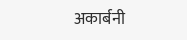अकार्बनी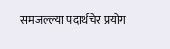समजल्ल्या पदार्थचेर प्रयोग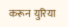करून युरिया